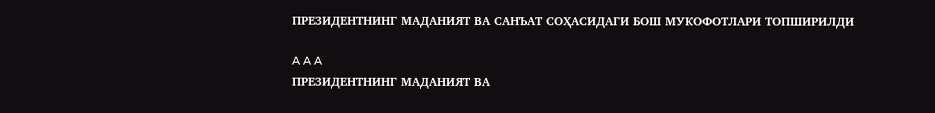ПРEЗИДEНТНИНГ МАДАНИЯТ ВА САНЪАТ СОҲАСИДАГИ БОШ МУКОФОТЛАРИ ТОПШИРИЛДИ

A A A
ПРEЗИДEНТНИНГ МАДАНИЯТ ВА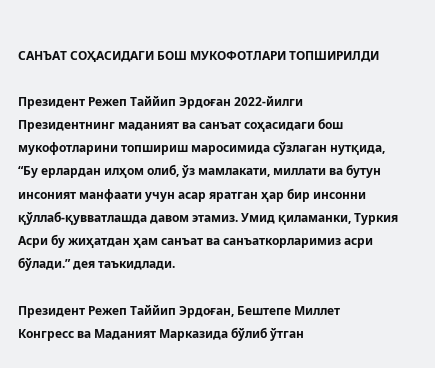САНЪАТ СОҲАСИДАГИ БОШ МУКОФОТЛАРИ ТОПШИРИЛДИ

Президент Режеп Таййип Эрдоған 2022-йилги Президентнинг маданият ва санъат соҳасидаги бош мукофотларини топшириш маросимида сўзлаган нутқида, “Бу ерлардан илҳом олиб, ўз мамлакати, миллати ва бутун инсоният манфаати учун асар яратган ҳар бир инсонни қўллаб-қувватлашда давом этамиз. Умид қиламанки, Туркия Асри бу жиҳатдан ҳам санъат ва санъаткорларимиз асри бўлади.” дея таъкидлади.

Президент Режеп Таййип Эрдоған, Бештепе Миллет Конгресс ва Маданият Марказида бўлиб ўтган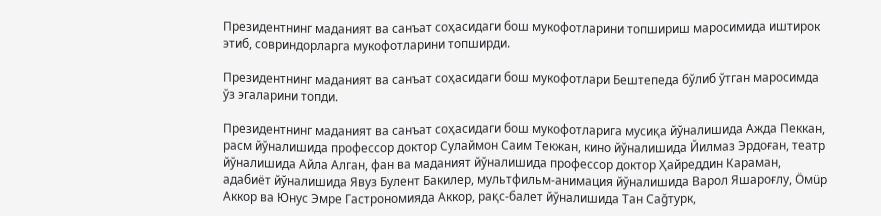Президентнинг маданият ва санъат соҳасидаги бош мукофотларини топшириш маросимида иштирок этиб, совриндорларга мукофотларини топширди.

Президентнинг маданият ва санъат соҳасидаги бош мукофотлари Бештепеда бўлиб ўтган маросимда ўз эгаларини топди.

Президентнинг маданият ва санъат соҳасидаги бош мукофотларига мусиқа йўналишида Ажда Пеккан, расм йўналишида профессор доктор Сулаймон Саим Текжан, кино йўналишида Йилмаз Эрдоған, театр йўналишида Айла Алган, фан ва маданият йўналишида профессор доктор Ҳайреддин Караман, адабиёт йўналишида Явуз Булент Бакилер, мультфильм-анимация йўналишида Варол Яшароғлу, Öмüр Аккор ва Юнус Эмре Гастрономияда Аккор, рақс-балет йўналишида Тан Саğтурк,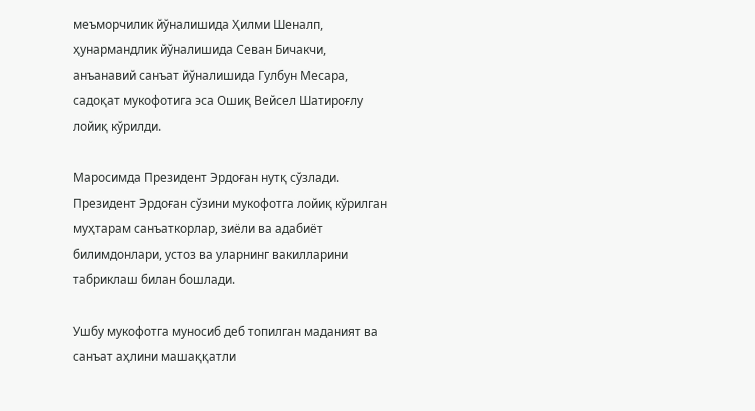меъморчилик йўналишида Ҳилми Шеналп, ҳунармандлик йўналишида Севан Бичакчи, анъанавий санъат йўналишида Гулбун Месара, садоқат мукофотига эса Ошиқ Вейсел Шатироғлу лойиқ кўрилди.

Маросимда Президент Эрдоған нутқ сўзлади. Президент Эрдоған сўзини мукофотга лойиқ кўрилган муҳтарам санъаткорлар, зиёли ва адабиёт билимдонлари, устоз ва уларнинг вакилларини табриклаш билан бошлади.

Ушбу мукофотга муносиб деб топилган маданият ва санъат аҳлини машаққатли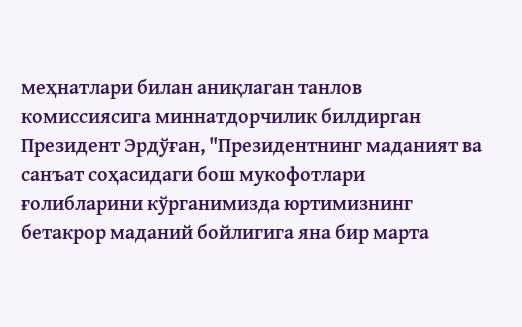меҳнатлари билан аниқлаган танлов комиссиясига миннатдорчилик билдирган Президент Эрдўған, "Президентнинг маданият ва санъат соҳасидаги бош мукофотлари ғолибларини кўрганимизда юртимизнинг бетакрор маданий бойлигига яна бир марта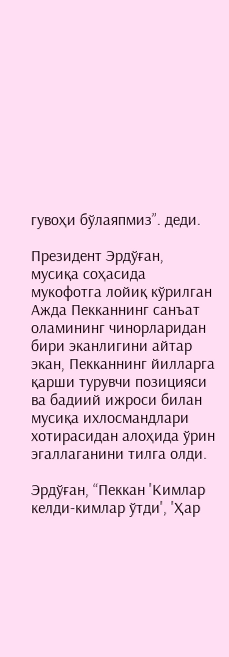гувоҳи бўлаяпмиз”. деди.

Президент Эрдўған, мусиқа соҳасида мукофотга лойиқ кўрилган Ажда Пекканнинг санъат оламининг чинорларидан бири эканлигини айтар экан, Пекканнинг йилларга қарши турувчи позицияси ва бадиий ижроси билан мусиқа ихлосмандлари хотирасидан алоҳида ўрин эгаллаганини тилга олди.

Эрдўған, “Пеккан 'Кимлар келди-кимлар ўтди', 'Ҳар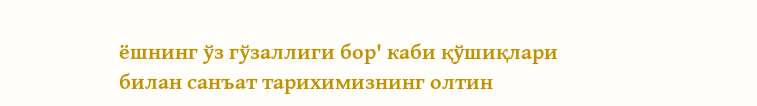ёшнинг ўз гўзаллиги бор' каби қўшиқлари билан санъат тарихимизнинг олтин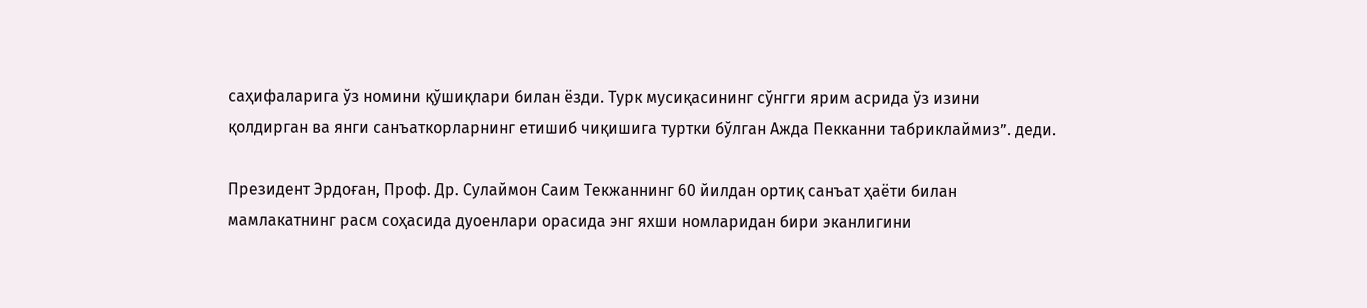саҳифаларига ўз номини қўшиқлари билан ёзди. Турк мусиқасининг сўнгги ярим асрида ўз изини қолдирган ва янги санъаткорларнинг етишиб чиқишига туртки бўлган Ажда Пекканни табриклаймиз”. деди.

Президент Эрдоған, Проф. Др. Сулаймон Саим Текжаннинг 60 йилдан ортиқ санъат ҳаёти билан мамлакатнинг расм соҳасида дуоенлари орасида энг яхши номларидан бири эканлигини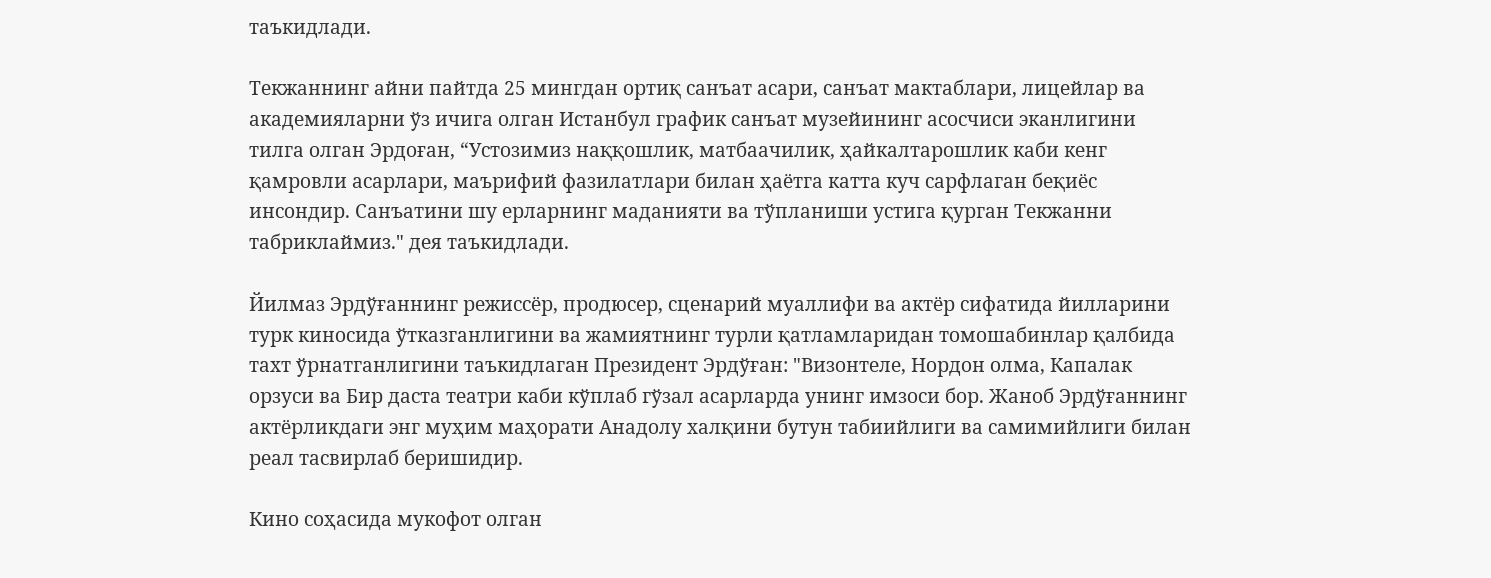таъкидлади.

Текжаннинг айни пайтда 25 мингдан ортиқ санъат асари, санъат мактаблари, лицейлар ва академияларни ўз ичига олган Истанбул график санъат музейининг асосчиси эканлигини тилга олган Эрдоған, “Устозимиз наққошлик, матбаачилик, ҳайкалтарошлик каби кенг қамровли асарлари, маърифий фазилатлари билан ҳаётга катта куч сарфлаган беқиёс инсондир. Санъатини шу ерларнинг маданияти ва тўпланиши устига қурган Текжанни табриклаймиз." дея таъкидлади.

Йилмаз Эрдўғаннинг режиссёр, продюсер, сценарий муаллифи ва актёр сифатида йилларини турк киносида ўтказганлигини ва жамиятнинг турли қатламларидан томошабинлар қалбида тахт ўрнатганлигини таъкидлаган Президент Эрдўған: "Визонтеле, Нордон олма, Капалак орзуси ва Бир даста театри каби кўплаб гўзал асарларда унинг имзоси бор. Жаноб Эрдўғаннинг актёрликдаги энг муҳим маҳорати Анадолу халқини бутун табиийлиги ва самимийлиги билан реал тасвирлаб беришидир.

Кино соҳасида мукофот олган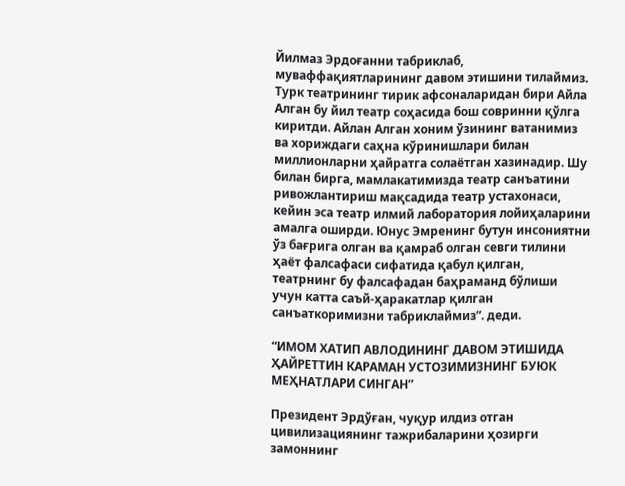Йилмаз Эрдоғанни табриклаб, муваффақиятларининг давом этишини тилаймиз. Турк театрининг тирик афсоналаридан бири Айла Алган бу йил театр соҳасида бош совринни қўлга киритди. Айлан Алган хоним ўзининг ватанимиз ва хориждаги саҳна кўринишлари билан миллионларни ҳайратга солаётган хазинадир. Шу билан бирга, мамлакатимизда театр санъатини ривожлантириш мақсадида театр устахонаси, кейин эса театр илмий лаборатория лойиҳаларини амалга оширди. Юнус Эмренинг бутун инсониятни ўз бағрига олган ва қамраб олган севги тилини ҳаёт фалсафаси сифатида қабул қилган, театрнинг бу фалсафадан баҳраманд бўлиши учун катта саъй-ҳаракатлар қилган санъаткоримизни табриклаймиз”. деди.

“ИМОМ ХАТИП АВЛОДИНИНГ ДАВОМ ЭТИШИДА ҲАЙРEТТИН КАРАМАН УСТОЗИМИЗНИНГ БУЮК МEҲНАТЛАРИ СИНГАН”

Президент Эрдўған, чуқур илдиз отган цивилизациянинг тажрибаларини ҳозирги замоннинг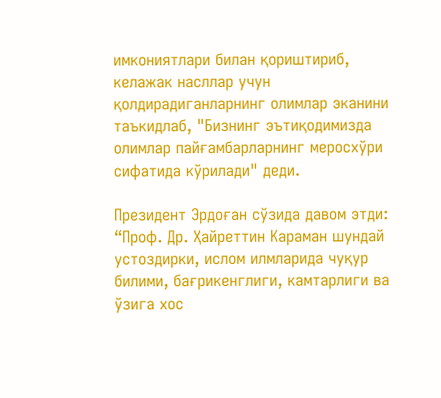имкониятлари билан қориштириб, келажак насллар учун қолдирадиганларнинг олимлар эканини таъкидлаб, "Бизнинг эътиқодимизда олимлар пайғамбарларнинг меросхўри сифатида кўрилади" деди.

Президент Эрдоған сўзида давом этди: “Проф. Др. Ҳайреттин Караман шундай устоздирки, ислом илмларида чуқур билими, бағрикенглиги, камтарлиги ва ўзига хос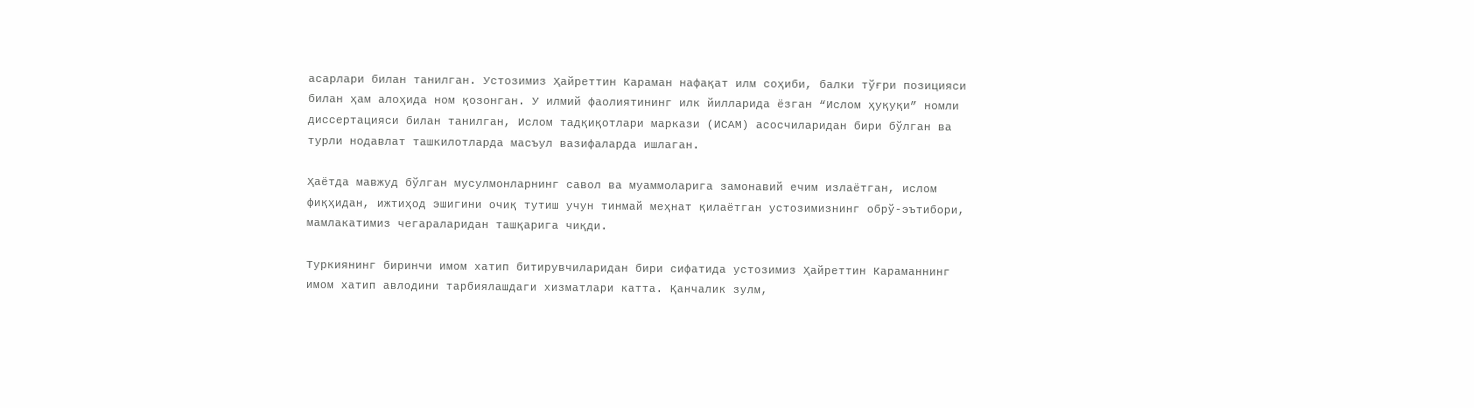асарлари билан танилган. Устозимиз Ҳайреттин Караман нафақат илм соҳиби, балки тўғри позицияси билан ҳам алоҳида ном қозонган. У илмий фаолиятининг илк йилларида ёзган “Ислом ҳуқуқи” номли диссертацияси билан танилган, Ислом тадқиқотлари маркази (ИСАМ) асосчиларидан бири бўлган ва турли нодавлат ташкилотларда масъул вазифаларда ишлаган.

Ҳаётда мавжуд бўлган мусулмонларнинг савол ва муаммоларига замонавий ечим излаётган, ислом фиқҳидан, ижтиҳод эшигини очиқ тутиш учун тинмай меҳнат қилаётган устозимизнинг обрў-эътибори, мамлакатимиз чегараларидан ташқарига чиқди.

Туркиянинг биринчи имом хатип битирувчиларидан бири сифатида устозимиз Ҳайреттин Караманнинг имом хатип авлодини тарбиялашдаги хизматлари катта. Қанчалик зулм,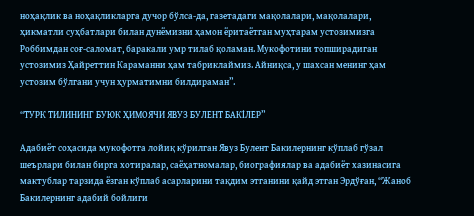ноҳақлик ва ноҳақликларга дучор бўлса-да, газетадаги мақолалари, мақолалари, ҳикматли суҳбатлари билан дунёмизни ҳамон ёритаётган муҳтарам устозимизга Роббимдан соғ-саломат, баракали умр тилаб қоламан. Мукофотини топширадиган устозимиз Ҳайреттин Караманни ҳам табриклаймиз. Айниқса, у шахсан менинг ҳам устозим бўлгани учун ҳурматимни билдираман”.

“ТУРК ТИЛИНИНГ БУЮК ҲИМОЯЧИ ЯВУЗ БУЛEНТ БАКİЛEР”

Адабиёт соҳасида мукофотга лойиқ кўрилган Явуз Булент Бакилернинг кўплаб гўзал шеърлари билан бирга хотиралар, саёҳатномалар, биографиялар ва адабиёт хазинасига мактублар тарзида ёзган кўплаб асарларини тақдим этганини қайд этган Эрдўған, “Жаноб Бакилернинг адабий бойлиги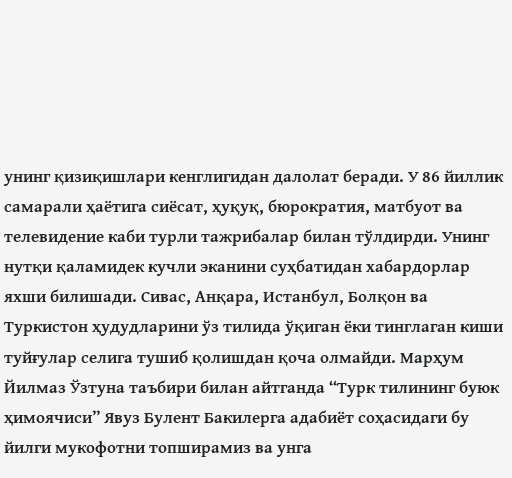унинг қизиқишлари кенглигидан далолат беради. У 86 йиллик самарали ҳаётига сиёсат, ҳуқуқ, бюрократия, матбуот ва телевидение каби турли тажрибалар билан тўлдирди. Унинг нутқи қаламидек кучли эканини суҳбатидан хабардорлар яхши билишади. Сивас, Анқара, Истанбул, Болқон ва Туркистон ҳудудларини ўз тилида ўқиган ёки тинглаган киши туйғулар селига тушиб қолишдан қоча олмайди. Марҳум Йилмаз Ўзтуна таъбири билан айтганда “Турк тилининг буюк ҳимоячиси” Явуз Булент Бакилерга адабиёт соҳасидаги бу йилги мукофотни топширамиз ва унга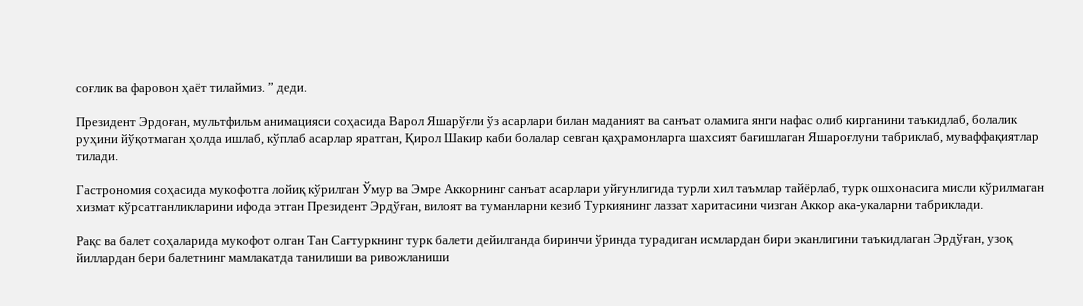соғлик ва фаровон ҳаёт тилаймиз. ” деди.

Президент Эрдоған, мультфильм анимацияси соҳасида Варол Яшарўғли ўз асарлари билан маданият ва санъат оламига янги нафас олиб кирганини таъкидлаб, болалик руҳини йўқотмаган ҳолда ишлаб, кўплаб асарлар яратган, Қирол Шакир каби болалар севган қаҳрамонларга шахсият бағишлаган Яшароғлуни табриклаб, муваффақиятлар тилади.

Гастрономия соҳасида мукофотга лойиқ кўрилган Ўмур ва Эмре Аккорнинг санъат асарлари уйғунлигида турли хил таъмлар тайёрлаб, турк ошхонасига мисли кўрилмаган хизмат кўрсатганликларини ифода этган Президент Эрдўған, вилоят ва туманларни кезиб Туркиянинг лаззат харитасини чизган Аккор ака-укаларни табриклади.

Рақс ва балет соҳаларида мукофот олган Тан Сағтуркнинг турк балети дейилганда биринчи ўринда турадиган исмлардан бири эканлигини таъкидлаган Эрдўған, узоқ йиллардан бери балетнинг мамлакатда танилиши ва ривожланиши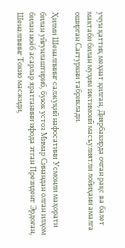учун қаттиқ меҳнат қилган, Диярбакирда очган рақс ва балет мактаби билан муҳим ижтимоий масъулиятли лойиҳани амалга оширган Сағтуркни табриклади.

Ҳилми Шеналпнинг салжуқий нафосатини Усмонли маҳорати билан уйғунлаштириб, буюк устоз Мимар Синандан олган илҳом билан ноёб асарлар яратганини ифода этган Президент Эрдоған, Шеналпнинг Токио масжиди,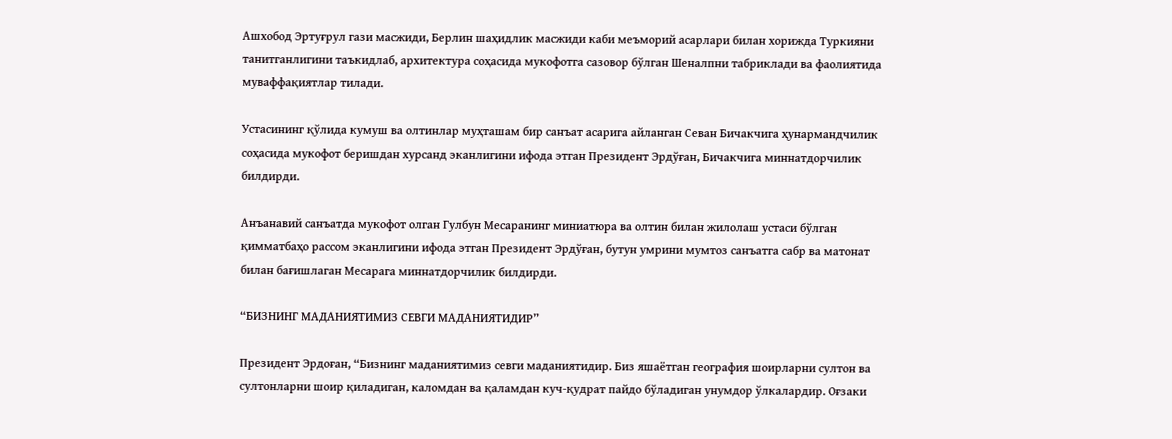Ашхобод Эртуғрул гази масжиди, Берлин шаҳидлик масжиди каби меъморий асарлари билан хорижда Туркияни танитганлигини таъкидлаб, архитектура соҳасида мукофотга сазовор бўлган Шеналпни табриклади ва фаолиятида муваффақиятлар тилади.

Устасининг қўлида кумуш ва олтинлар муҳташам бир санъат асарига айланган Севан Бичакчига ҳунармандчилик соҳасида мукофот беришдан хурсанд эканлигини ифода этган Президент Эрдўған, Бичакчига миннатдорчилик билдирди.

Анъанавий санъатда мукофот олган Гулбун Месаранинг миниатюра ва олтин билан жилолаш устаси бўлган қимматбаҳо рассом эканлигини ифода этган Президент Эрдўған, бутун умрини мумтоз санъатга сабр ва матонат билан бағишлаган Месарага миннатдорчилик билдирди.

“БИЗНИНГ МАДАНИЯТИМИЗ СEВГИ МАДАНИЯТИДИР”

Президент Эрдоған, “Бизнинг маданиятимиз севги маданиятидир. Биз яшаётган география шоирларни султон ва султонларни шоир қиладиган, каломдан ва қаламдан куч-қудрат пайдо бўладиган унумдор ўлкалардир. Оғзаки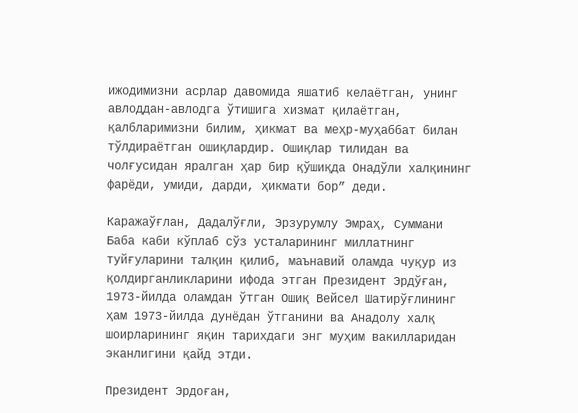ижодимизни асрлар давомида яшатиб келаётган, унинг авлоддан-авлодга ўтишига хизмат қилаётган, қалбларимизни билим, ҳикмат ва меҳр-муҳаббат билан тўлдираётган ошиқлардир. Ошиқлар тилидан ва чолғусидан яралган ҳар бир қўшиқда Онадўли халқининг фарёди, умиди, дарди, ҳикмати бор” деди.

Каражаўғлан, Дадалўғли, Эрзурумлу Эмраҳ, Суммани Баба каби кўплаб сўз усталарининг миллатнинг туйғуларини талқин қилиб, маънавий оламда чуқур из қолдирганликларини ифода этган Президент Эрдўған, 1973-йилда оламдан ўтган Ошиқ Вейсел Шатирўғлининг ҳам 1973-йилда дунёдан ўтганини ва Анадолу халқ шоирларининг яқин тарихдаги энг муҳим вакилларидан эканлигини қайд этди.

Президент Эрдоған,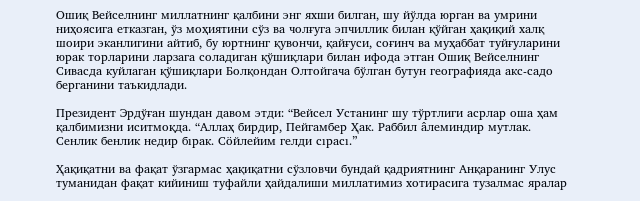Ошиқ Вейселнинг миллатнинг қалбини энг яхши билган, шу йўлда юрган ва умрини ниҳоясига етказган, ўз моҳиятини сўз ва чолғуга эпчиллик билан қўйган ҳақиқий халқ шоири эканлигини айтиб, бу юртнинг қувончи, қайғуси, соғинч ва муҳаббат туйғуларини юрак торларини ларзага соладиган қўшиқлари билан ифода этган Ошиқ Вейселнинг Сивасда куйлаган қўшиқлари Болқондан Олтойгача бўлган бутун географияда акс-садо берганини таъкидлади.

Президент Эрдўған шундан давом этди: “Вейсел Устанинг шу тўртлиги асрлар оша ҳам қалбимизни иситмоқда. “Аллаҳ бирдир, Пейгамбер Ҳак. Раббил âлеминдир мутлак. Сенлик бенлик недир бıрак. Сöйлейим гелди сıрасı.”

Ҳақиқатни ва фақат ўзгармас ҳақиқатни сўзловчи бундай қадриятнинг Анқаранинг Улус туманидан фақат кийиниш туфайли ҳайдалиши миллатимиз хотирасига тузалмас яралар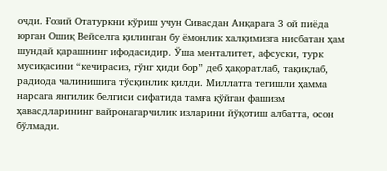очди. Ғозий Отатуркни кўриш учун Сивасдан Анқарага 3 ой пиёда юрган Ошиқ Вейселга қилинган бу ёмонлик халқимизга нисбатан ҳам шундай қарашнинг ифодасидир. Ўша менталитет, афсуски, турк мусиқасини “кечирасиз, гўнг ҳиди бор” деб ҳақоратлаб, тақиқлаб, радиода чалинишига тўсқинлик қилди. Миллатга тегишли ҳамма нарсага янгилик белгиси сифатида тамға қўйган фашизм ҳавасдларининг вайронагарчилик изларини йўқотиш албатта, осон бўлмади.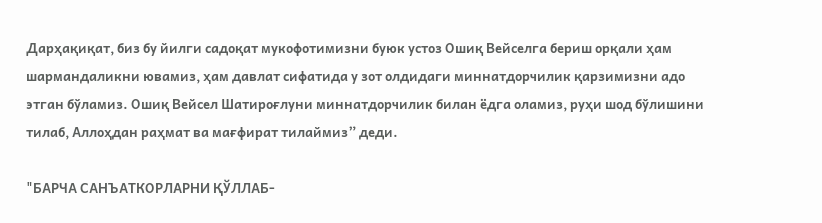Дарҳақиқат, биз бу йилги садоқат мукофотимизни буюк устоз Ошиқ Вейселга бериш орқали ҳам шармандаликни ювамиз, ҳам давлат сифатида у зот олдидаги миннатдорчилик қарзимизни адо этган бўламиз. Ошиқ Вейсел Шатироғлуни миннатдорчилик билан ёдга оламиз, руҳи шод бўлишини тилаб, Аллоҳдан раҳмат ва мағфират тилаймиз” деди.

"БАРЧА САНЪАТКОРЛАРНИ ҚЎЛЛАБ-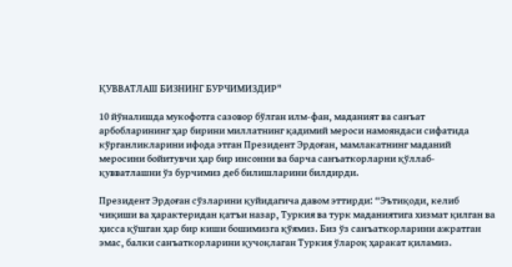ҚУВВАТЛАШ БИЗНИНГ БУРЧИМИЗДИР"

10 йўналишда мукофотга сазовор бўлган илм-фан, маданият ва санъат арбобларининг ҳар бирини миллатнинг қадимий мероси намояндаси сифатида кўрганликларини ифода этган Президент Эрдоған, мамлакатнинг маданий меросини бойитувчи ҳар бир инсонни ва барча санъаткорларни қўллаб-қувватлашни ўз бурчимиз деб билишларини билдирди.

Президент Эрдоған сўзларини қуйидагича давом эттирди: “Эътиқоди, келиб чиқиши ва ҳарактеридан қатъи назар, Туркия ва турк маданиятига хизмат қилган ва ҳисса қўшган ҳар бир киши бошимизга қўямиз. Биз ўз санъаткорларини ажратган эмас, балки санъаткорларини қучоқлаган Туркия ўлароқ ҳаракат қиламиз.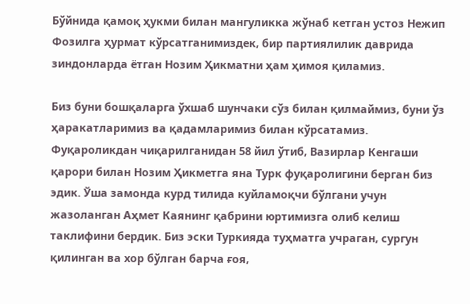Бўйнида қамоқ ҳукми билан мангуликка жўнаб кетган устоз Нежип Фозилга ҳурмат кўрсатганимиздек, бир партиялилик даврида зиндонларда ётган Нозим Ҳикматни ҳам ҳимоя қиламиз.

Биз буни бошқаларга ўхшаб шунчаки сўз билан қилмаймиз, буни ўз ҳаракатларимиз ва қадамларимиз билан кўрсатамиз. Фуқароликдан чиқарилганидан 58 йил ўтиб, Вазирлар Кенгаши қарори билан Нозим Ҳикметга яна Турк фуқаролигини берган биз эдик. Ўша замонда курд тилида куйламоқчи бўлгани учун жазоланган Аҳмет Каянинг қабрини юртимизга олиб келиш таклифини бердик. Биз эски Туркияда туҳматга учраган, сургун қилинган ва хор бўлган барча ғоя,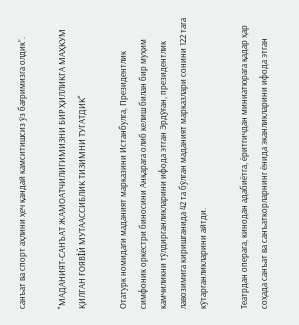санъат ва спорт аҳлини ҳеч қандай камситишсиз ўз бағримизга олдик”.

"МАДАНИЯТ-САНЪАТ ЖАМОАТЧИЛИГИМИЗНИ БИР ҲИЛЛИКГА МАҲКУМ ҚИЛГАН ҒОЯВİЙ МУТААССИБЛИК ТИЗИМНИ ТУГАТДИК"

Отатурк номидаги маданият марказини Истанбулга, Президентлик симфоник оркестри биносини Анқарага олиб келиш билан бир муҳим камчиликни тўлдирганликларини ифода этган Эрдўған, президентлик лавозимига киришганида 42 та бўлган маданият марказлари сонини 122 тага кўтарганликларини айтди.

Театрдан операга, кинодан адабиётга, ёритгичдан миниатюрага қадар ҳар соҳада санъат ва санъаткорларнинг ёнида эканликларини ифода этган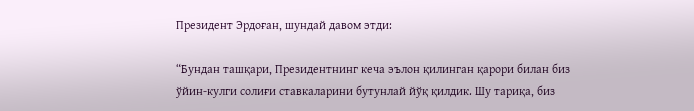Президент Эрдоған, шундай давом этди:

“Бундан ташқари, Президентнинг кеча эълон қилинган қарори билан биз ўйин-кулги солиғи ставкаларини бутунлай йўқ қилдик. Шу тариқа, биз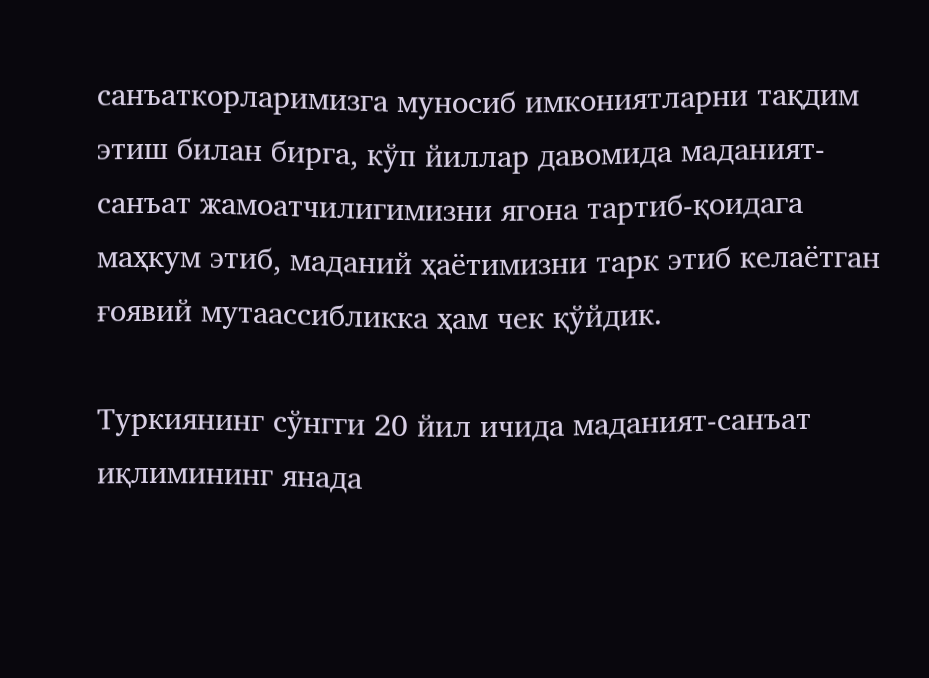санъаткорларимизга муносиб имкониятларни тақдим этиш билан бирга, кўп йиллар давомида маданият-санъат жамоатчилигимизни ягона тартиб-қоидага маҳкум этиб, маданий ҳаётимизни тарк этиб келаётган ғоявий мутаассибликка ҳам чек қўйдик.

Туркиянинг сўнгги 20 йил ичида маданият-санъат иқлимининг янада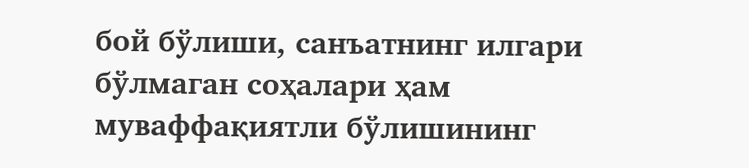бой бўлиши, санъатнинг илгари бўлмаган соҳалари ҳам муваффақиятли бўлишининг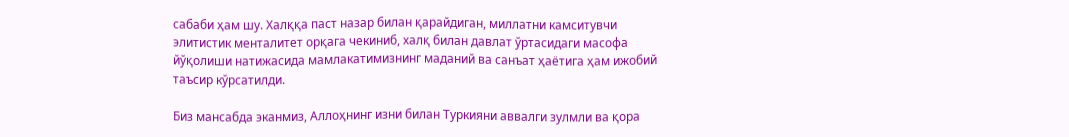сабаби ҳам шу. Халққа паст назар билан қарайдиган, миллатни камситувчи элитистик менталитет орқага чекиниб, халқ билан давлат ўртасидаги масофа йўқолиши натижасида мамлакатимизнинг маданий ва санъат ҳаётига ҳам ижобий таъсир кўрсатилди.

Биз мансабда эканмиз, Аллоҳнинг изни билан Туркияни аввалги зулмли ва қора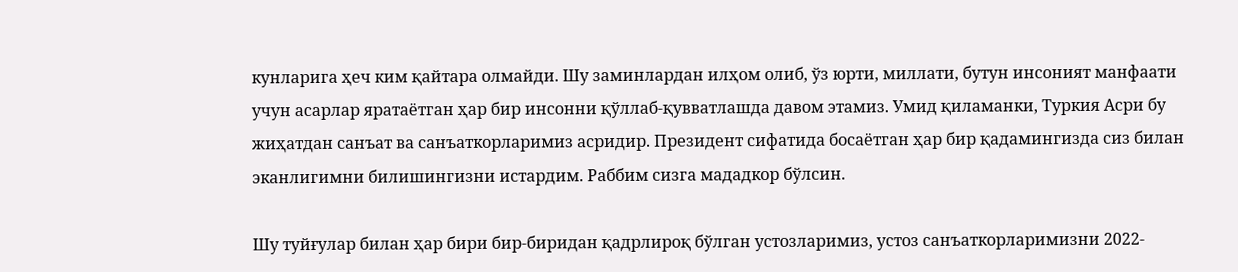кунларига ҳеч ким қайтара олмайди. Шу заминлардан илҳом олиб, ўз юрти, миллати, бутун инсоният манфаати учун асарлар яратаётган ҳар бир инсонни қўллаб-қувватлашда давом этамиз. Умид қиламанки, Туркия Асри бу жиҳатдан санъат ва санъаткорларимиз асридир. Президент сифатида босаётган ҳар бир қадамингизда сиз билан эканлигимни билишингизни истардим. Раббим сизга мададкор бўлсин.

Шу туйғулар билан ҳар бири бир-биридан қадрлироқ бўлган устозларимиз, устоз санъаткорларимизни 2022-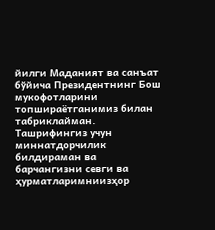йилги Маданият ва санъат бўйича Президентнинг Бош мукофотларини топшираётганимиз билан табриклайман. Ташрифингиз учун миннатдорчилик билдираман ва барчангизни севги ва ҳурматларимниизҳор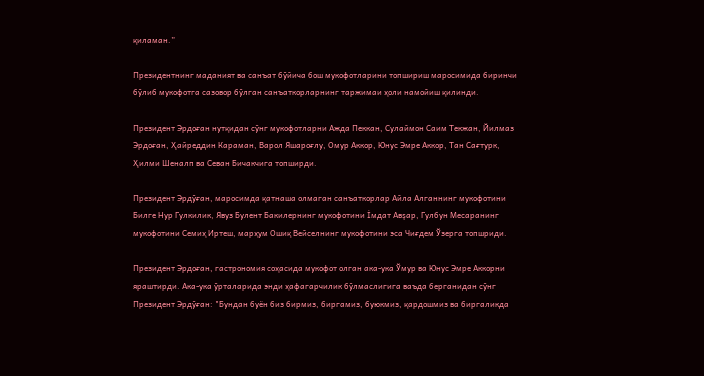қиламан.”

Президентнинг маданият ва санъат бўйича бош мукофотларини топшириш маросимида биринчи бўлиб мукофотга сазовор бўлган санъаткорларнинг таржимаи ҳоли намойиш қилинди.

Президент Эрдоған нутқидан сўнг мукофотларни Ажда Пеккан, Сулаймон Саим Текжан, Йилмаз Эрдоған, Ҳайреддин Караман, Варол Яшароғлу, Омур Аккор, Юнус Эмре Аккор, Тан Сағтурк, Ҳилми Шеналп ва Севан Бичакчига топширди.

Президент Эрдўған, маросимда қатнаша олмаган санъаткорлар Айла Алганнинг мукофотини Билге Нур Гулкилик, Явуз Булент Бакилернинг мукофотини İмдат Авşар, Гулбун Месаранинг мукофотини Семиҳ Иртеш, марҳум Ошиқ Вейселнинг мукофотини эса Чиғдем Ўзерга топшриди.

Президент Эрдоған, гастрономия соҳасида мукофот олган ака-ука Ўмур ва Юнус Эмре Аккорни яраштирди. Ака-ука ўрталарида энди ҳафагарчилик бўлмаслигига ваъда берганидан сўнг Президент Эрдўған: "Бундан буён биз бирмиз, биргамиз, буюкмиз, қардошмиз ва биргаликда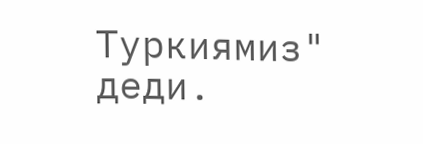Туркиямиз" деди.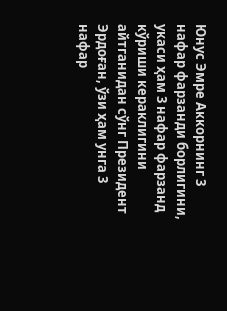Юнус Эмре Аккорнинг 3 нафар фарзанди борлигини, укаси ҳам 3 нафар фарзанд кўриши кераклигини айтганидан сўнг Президент Эрдоған, ўзи ҳам унга 3 нафар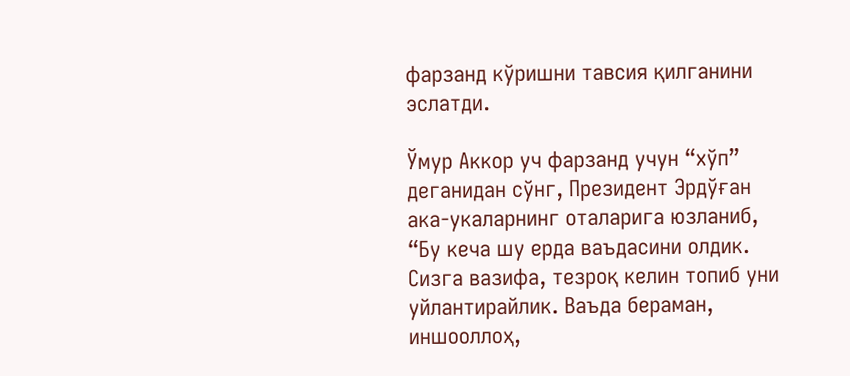фарзанд кўришни тавсия қилганини эслатди.

Ўмур Аккор уч фарзанд учун “хўп” деганидан сўнг, Президент Эрдўған ака-укаларнинг оталарига юзланиб, “Бу кеча шу ерда ваъдасини олдик. Сизга вазифа, тезроқ келин топиб уни уйлантирайлик. Ваъда бераман, иншооллоҳ,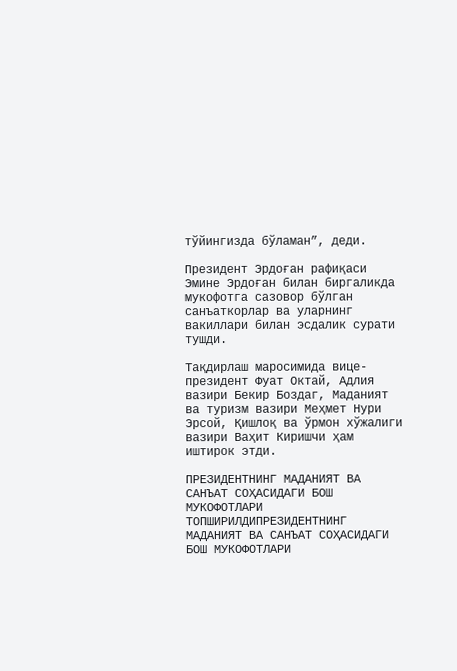тўйингизда бўламан”, деди.

Президент Эрдоған рафиқаси Эмине Эрдоған билан биргаликда мукофотга сазовор бўлган санъаткорлар ва уларнинг вакиллари билан эсдалик сурати тушди.

Тақдирлаш маросимида вице-президент Фуат Октай, Адлия вазири Бекир Боздаг, Маданият ва туризм вазири Меҳмет Нури Эрсой, Қишлоқ ва ўрмон хўжалиги вазири Ваҳит Киришчи ҳам иштирок этди.

ПРEЗИДEНТНИНГ МАДАНИЯТ ВА САНЪАТ СОҲАСИДАГИ БОШ МУКОФОТЛАРИ ТОПШИРИЛДИПРEЗИДEНТНИНГ МАДАНИЯТ ВА САНЪАТ СОҲАСИДАГИ БОШ МУКОФОТЛАРИ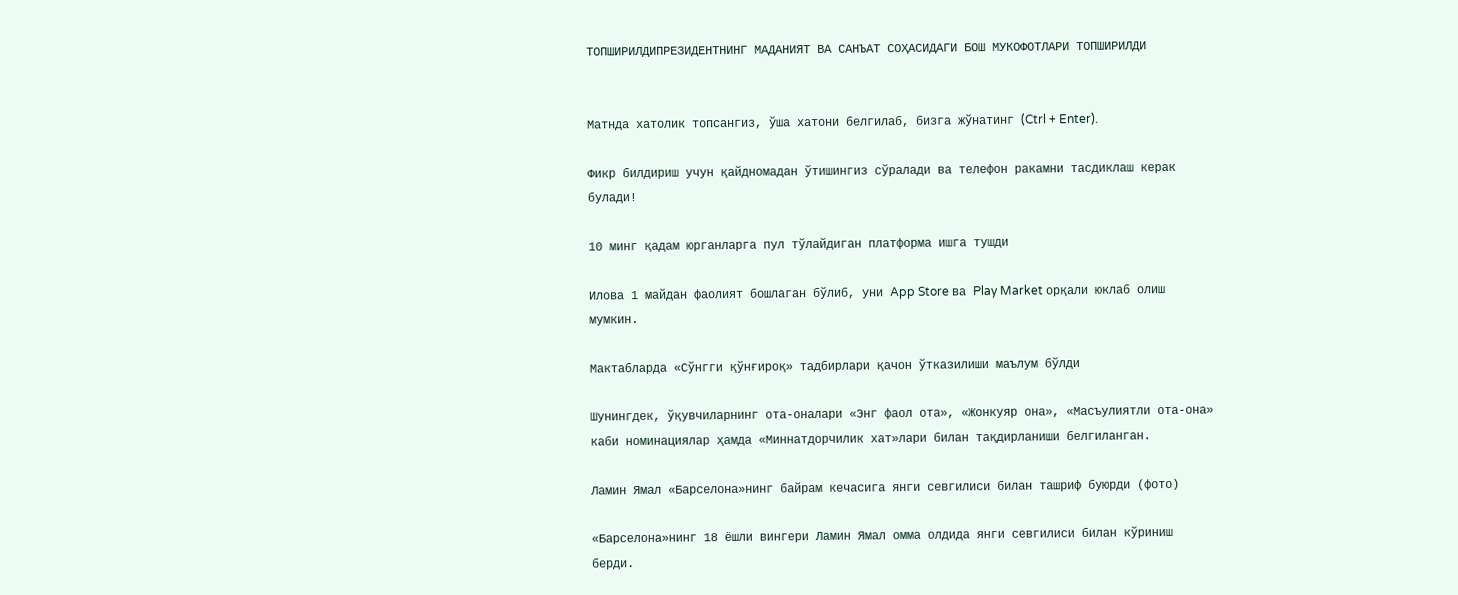ТОПШИРИЛДИПРEЗИДEНТНИНГ МАДАНИЯТ ВА САНЪАТ СОҲАСИДАГИ БОШ МУКОФОТЛАРИ ТОПШИРИЛДИ


Матнда хатолик топсангиз, ўша хатони белгилаб, бизга жўнатинг (Ctrl + Enter).

Фикр билдириш учун қайдномадан ўтишингиз сўралади ва телефон ракамни тасдиклаш керак булади!

10 минг қадам юрганларга пул тўлайдиган платформа ишга тушди

Илова 1 майдан фаолият бошлаган бўлиб, уни App Store ва Play Market орқали юклаб олиш мумкин.

Мактабларда «Сўнгги қўнғироқ» тадбирлари қачон ўтказилиши маълум бўлди

Шунингдек, ўқувчиларнинг ота-оналари «Энг фаол ота», «Жонкуяр она», «Масъулиятли ота-она» каби номинациялар ҳамда «Миннатдорчилик хат»лари билан тақдирланиши белгиланган.

Ламин Ямал «Барселона»нинг байрам кечасига янги севгилиси билан ташриф буюрди (фото)

«Барселона»нинг 18 ёшли вингери Ламин Ямал омма олдида янги севгилиси билан кўриниш берди.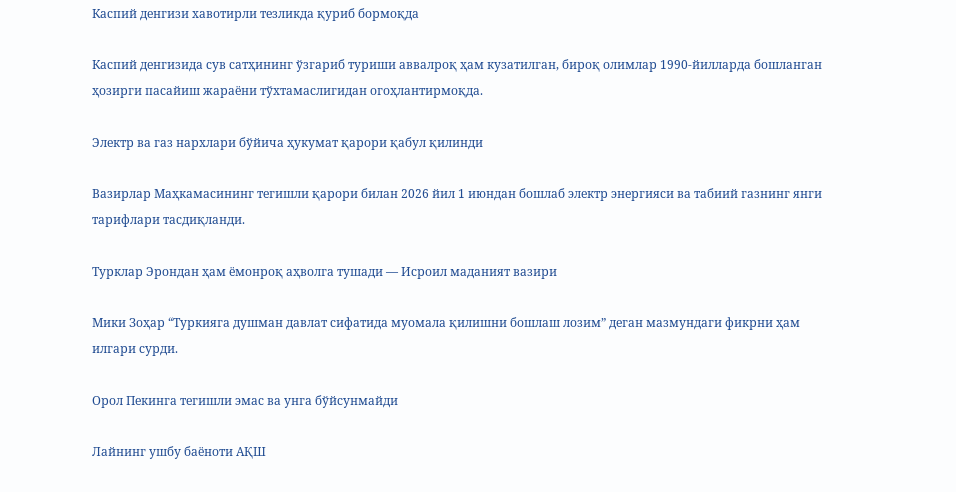Каспий денгизи хавотирли тезликда қуриб бормоқда

Каспий денгизида сув сатҳининг ўзгариб туриши аввалроқ ҳам кузатилган, бироқ олимлар 1990-йилларда бошланган ҳозирги пасайиш жараёни тўхтамаслигидан огоҳлантирмоқда.

Электр ва газ нархлари бўйича ҳукумат қарори қабул қилинди

Вазирлар Маҳкамасининг тегишли қарори билан 2026 йил 1 июндан бошлаб электр энергияси ва табиий газнинг янги тарифлари тасдиқланди.

Турклар Эрондан ҳам ёмонроқ аҳволга тушади — Исроил маданият вазири

Мики Зоҳар “Туркияга душман давлат сифатида муомала қилишни бошлаш лозим” деган мазмундаги фикрни ҳам илгари сурди.

Орол Пекинга тегишли эмас ва унга бўйсунмайди

Лайнинг ушбу баёноти АҚШ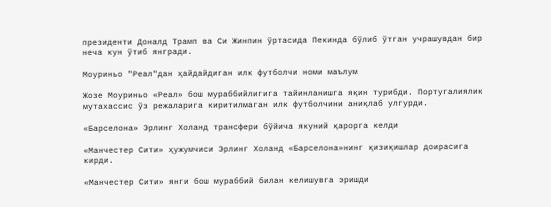президенти Доналд Трамп ва Си Жинпин ўртасида Пекинда бўлиб ўтган учрашувдан бир неча кун ўтиб янгради.

Моуриньо "Реал"дан ҳайдайдиган илк футболчи номи маълум

Жозе Моуриньо «Реал» бош мураббийлигига тайинланишга яқин турибди. Португалиялик мутахассис ўз режаларига киритилмаган илк футболчини аниқлаб улгурди.

«Барселона» Эрлинг Холанд трансфери бўйича якуний қарорга келди

«Манчестер Сити» ҳужумчиси Эрлинг Холанд «Барселона»нинг қизиқишлар доирасига кирди.

«Манчестер Сити» янги бош мураббий билан келишувга эришди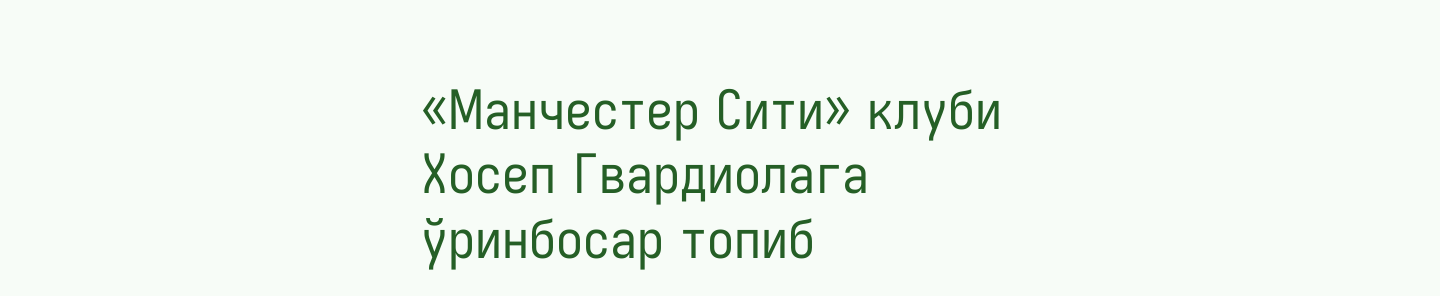«Манчестер Сити» клуби Хосеп Гвардиолага ўринбосар топиб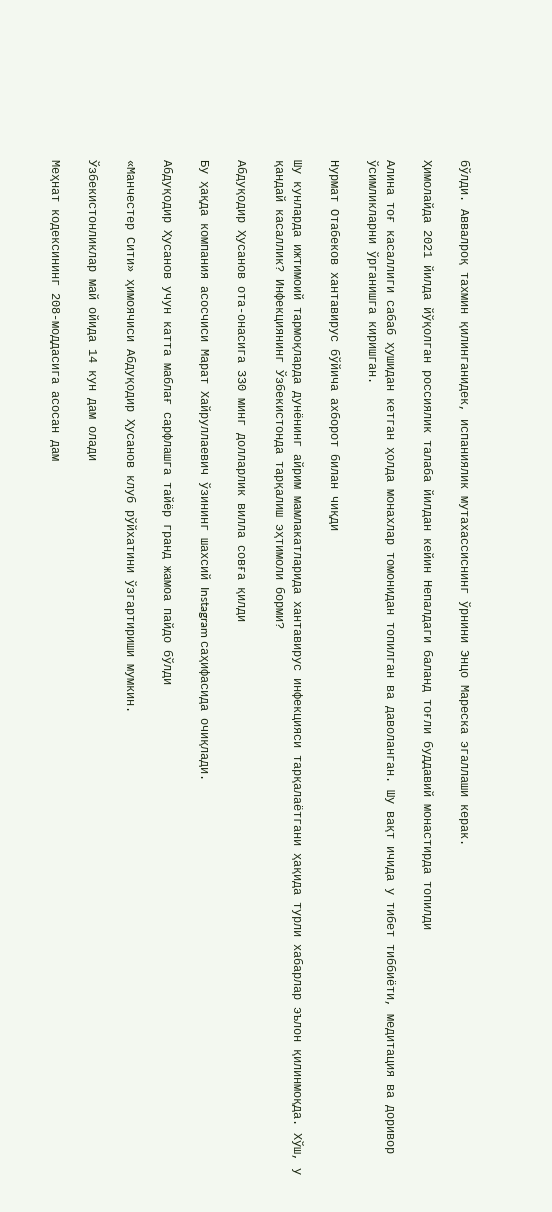бўлди. Аввалроқ тахмин қилинганидек, испаниялик мутахассиснинг ўрнини Энцо Мареска эгаллаши керак.

Ҳимолайда 2021 йилда йўқолган россиялик талаба йилдан кейин Непалдаги баланд тоғли буддавий монастирда топилди

Алина тоғ касаллиги сабаб ҳушидан кетган ҳолда монахлар томонидан топилган ва даволанган. Шу вақт ичида у тибет тиббиёти, медитация ва доривор ўсимликларни ўрганишга киришган.

Нурмат Отабеков хантавирус бўйича ахборот билан чиқди

Шу кунларда ижтимоий тармоқларда дунёнинг айрим мамлакатларида хантавирус инфекцияси тарқалаётгани ҳақида турли хабарлар эълон қилинмоқда. Хўш, у қандай касаллик? Инфекциянинг Ўзбекистонда тарқалиш эҳтимоли борми?

Абдуқодир Ҳусанов ота-онасига 330 минг долларлик вилла совға қилди

Бу ҳақда компания асосчиси Марат Хайруллаевич ўзининг шахсий Instagram саҳифасида очиқлади.

Абдуқодир Ҳусанов учун катта маблағ сарфлашга тайёр гранд жамоа пайдо бўлди

«Манчестер Сити» ҳимоячиси Абдуқодир Ҳусанов клуб рўйхатини ўзгартириши мумкин.

Ўзбекистонликлар май ойида 14 кун дам олади

Меҳнат кодексининг 208-моддасига асосан дам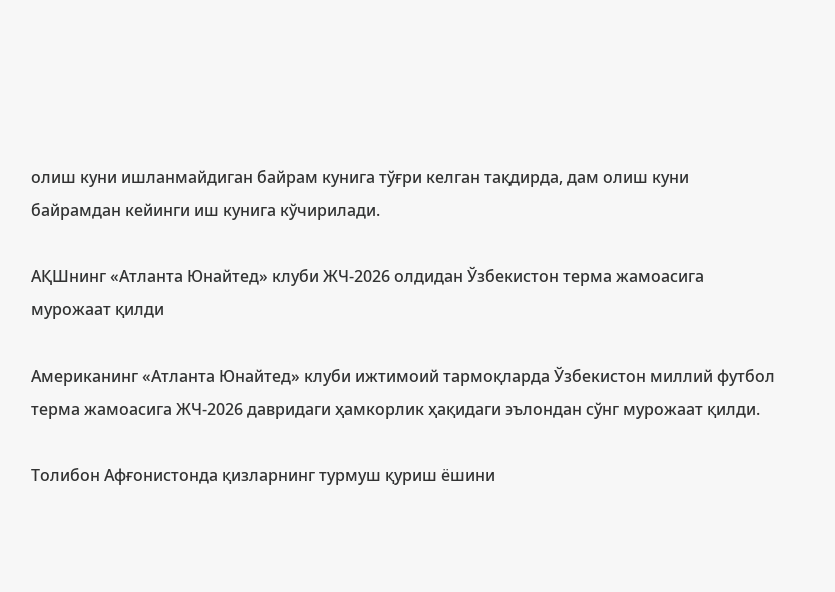олиш куни ишланмайдиган байрам кунига тўғри келган тақдирда, дам олиш куни байрамдан кейинги иш кунига кўчирилади.

АҚШнинг «Атланта Юнайтед» клуби ЖЧ-2026 олдидан Ўзбекистон терма жамоасига мурожаат қилди

Американинг «Атланта Юнайтед» клуби ижтимоий тармоқларда Ўзбекистон миллий футбол терма жамоасига ЖЧ-2026 давридаги ҳамкорлик ҳақидаги эълондан сўнг мурожаат қилди.

Толибон Афғонистонда қизларнинг турмуш қуриш ёшини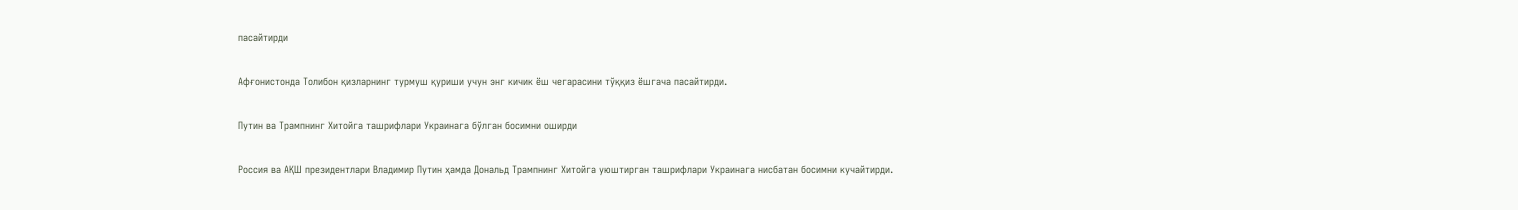пасайтирди

Афғонистонда Толибон қизларнинг турмуш қуриши учун энг кичик ёш чегарасини тўққиз ёшгача пасайтирди.

Путин ва Трампнинг Хитойга ташрифлари Украинага бўлган босимни оширди

Россия ва АҚШ президентлари Владимир Путин ҳамда Дональд Трампнинг Хитойга уюштирган ташрифлари Украинага нисбатан босимни кучайтирди.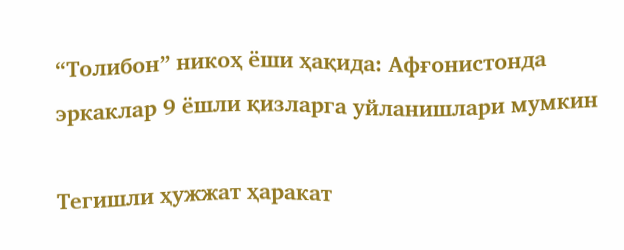“Толибон” никоҳ ёши ҳақида: Афғонистонда эркаклар 9 ёшли қизларга уйланишлари мумкин

Тегишли ҳужжат ҳаракат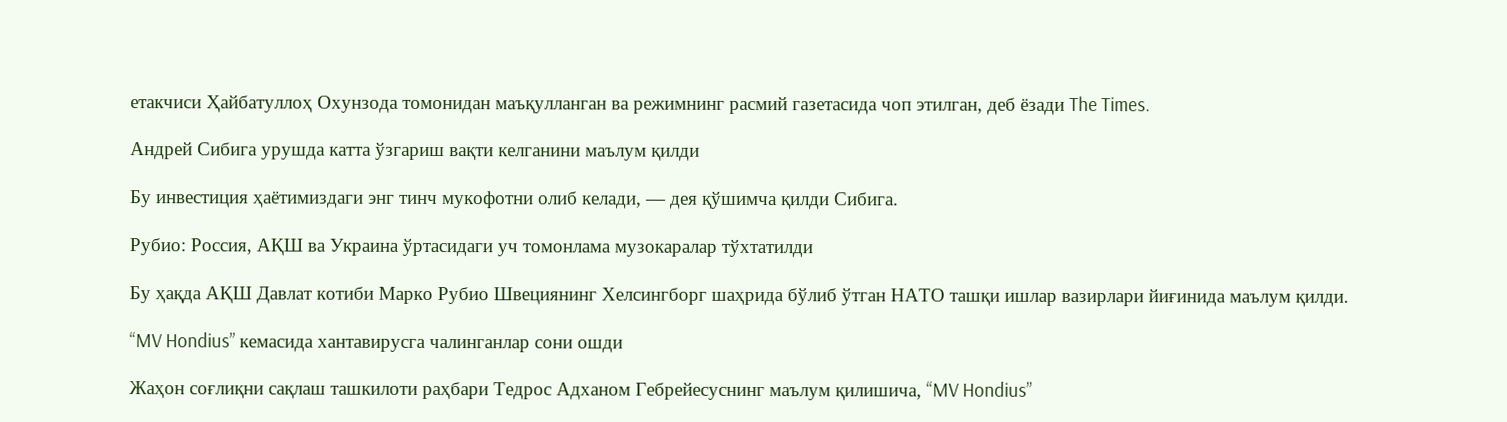етакчиси Ҳайбатуллоҳ Охунзода томонидан маъқулланган ва режимнинг расмий газетасида чоп этилган, деб ёзади The Times.

Андрей Сибига урушда катта ўзгариш вақти келганини маълум қилди

Бу инвестиция ҳаётимиздаги энг тинч мукофотни олиб келади, — дея қўшимча қилди Сибига.

Рубио: Россия, АҚШ ва Украина ўртасидаги уч томонлама музокаралар тўхтатилди

Бу ҳақда АҚШ Давлат котиби Марко Рубио Швециянинг Хелсингборг шаҳрида бўлиб ўтган НАТО ташқи ишлар вазирлари йиғинида маълум қилди.

“MV Hondius” кемасида хантавирусга чалинганлар сони ошди

Жаҳон соғлиқни сақлаш ташкилоти раҳбари Тедрос Адханом Гебрейесуснинг маълум қилишича, “MV Hondius”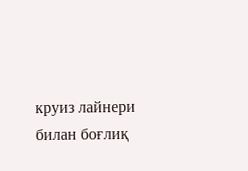круиз лайнери билан боғлиқ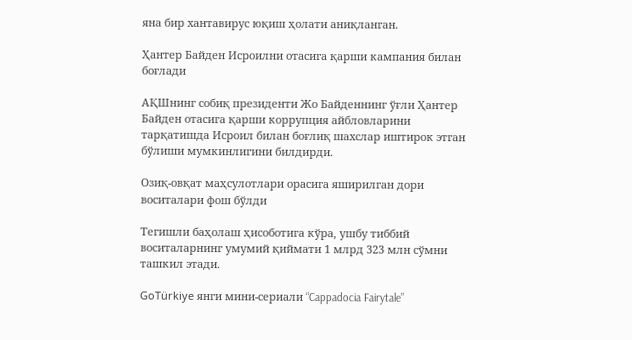яна бир хантавирус юқиш ҳолати аниқланган.

Ҳантер Байден Исроилни отасига қарши кампания билан боғлади

АҚШнинг собиқ президенти Жо Байденнинг ўғли Ҳантер Байден отасига қарши коррупция айбловларини тарқатишда Исроил билан боғлиқ шахслар иштирок этган бўлиши мумкинлигини билдирди.

Озиқ-овқат маҳсулотлари орасига яширилган дори воситалари фош бўлди

Тегишли баҳолаш ҳисоботига кўра, ушбу тиббий воситаларнинг умумий қиймати 1 млрд 323 млн сўмни ташкил этади.

GoTürkiye янги мини-сериали “Cappadocia Fairytale”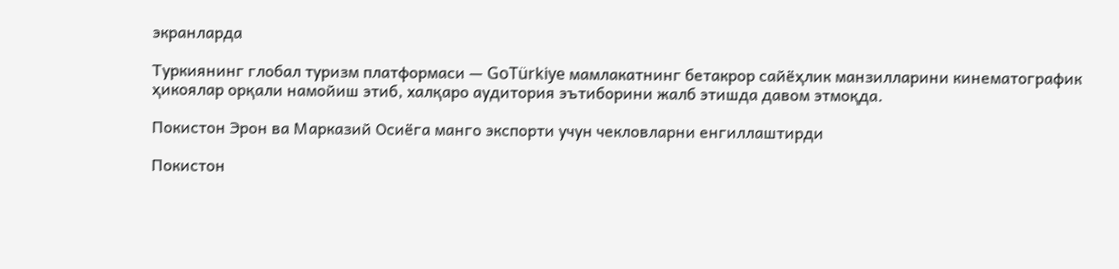экранларда

Туркиянинг глобал туризм платформаси — GoTürkiye мамлакатнинг бетакрор сайёҳлик манзилларини кинематографик ҳикоялар орқали намойиш этиб, халқаро аудитория эътиборини жалб этишда давом этмоқда.

Покистон Эрон ва Марказий Осиёга манго экспорти учун чекловларни енгиллаштирди

Покистон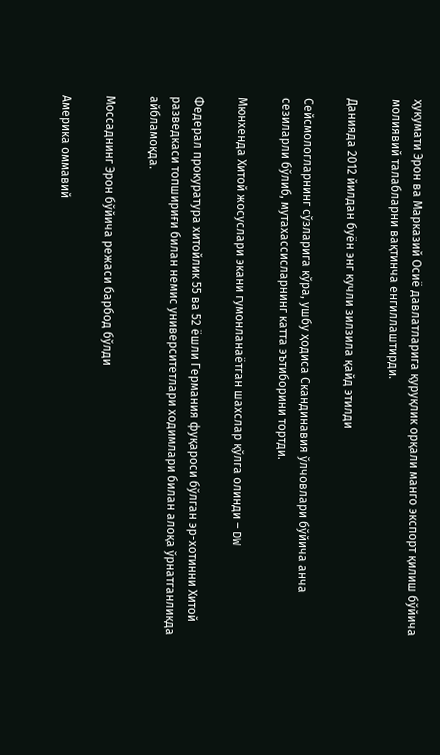ҳукумати Эрон ва Марказий Осиё давлатларига қуруқлик орқали манго экспорт қилиш бўйича молиявий талабларни вақтинча енгиллаштирди.

Данияда 2012 йилдан буён энг кучли зилзила қайд этилди

Сейсмологларнинг сўзларига кўра, ушбу ҳодиса Скандинавия ўлчовлари бўйича анча сезиларли бўлиб, мутахассисларнинг катта эътиборини тортди.

Мюнхенда Хитой жосуслари экани гумонланаётган шахслар қўлга олинди – DW

Федерал прокуратура хитойлик 55 ва 52 ёшли Германия фуқароси бўлган эр-хотинни Хитой разведкаси топшириғи билан немис университетлари ходимлари билан алоқа ўрнатганликда айбламоқда.

Моссаднинг Эрон бўйича режаси барбод бўлди

Америка оммавий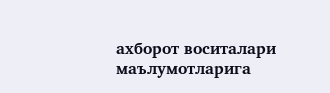ахборот воситалари маълумотларига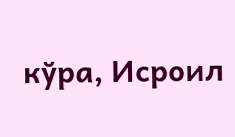кўра, Исроил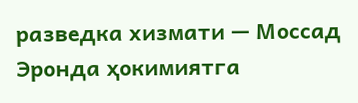разведка хизмати — Моссад Эронда ҳокимиятга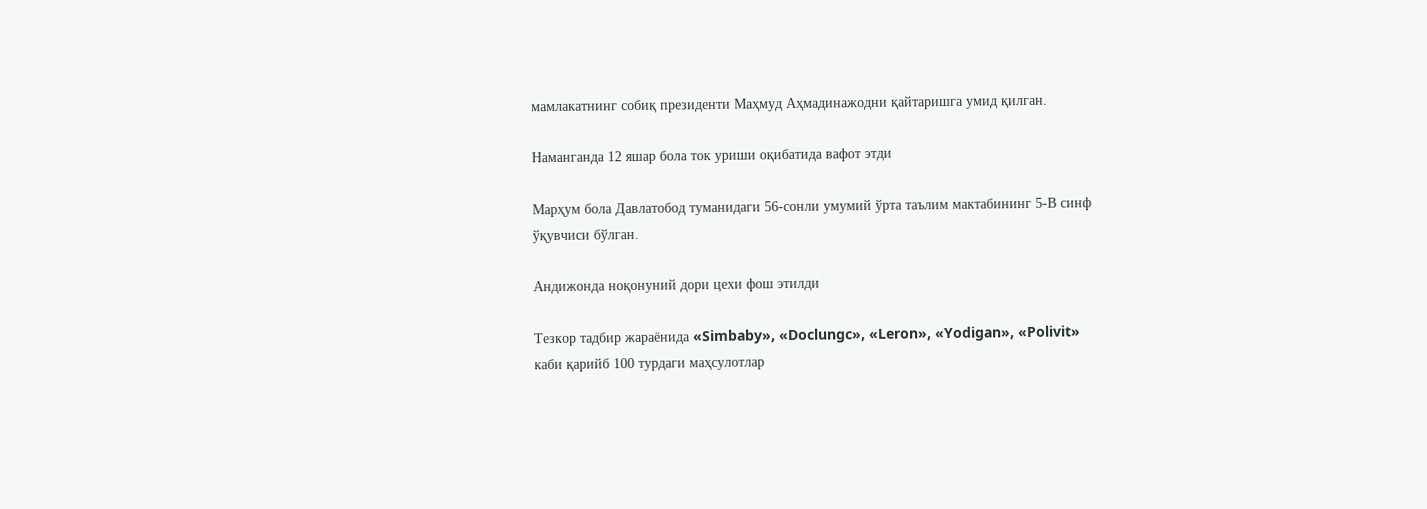мамлакатнинг собиқ президенти Маҳмуд Аҳмадинажодни қайтаришга умид қилган.

Наманганда 12 яшар бола ток уриши оқибатида вафот этди

Марҳум бола Давлатобод туманидаги 56-сонли умумий ўрта таълим мактабининг 5-В синф ўқувчиси бўлган.

Андижонда ноқонуний дори цехи фош этилди

Тезкор тадбир жараёнида «Simbaby», «Doclungc», «Leron», «Yodigan», «Polivit» каби қарийб 100 турдаги маҳсулотлар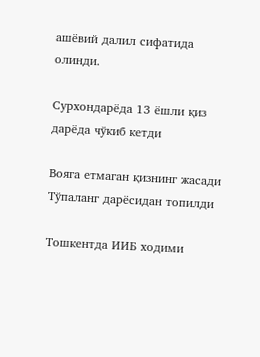ашёвий далил сифатида олинди.

Сурхондарёда 13 ёшли қиз дарёда чўкиб кетди

Вояга етмаган қизнинг жасади Тўпаланг дарёсидан топилди

Тошкентда ИИБ ходими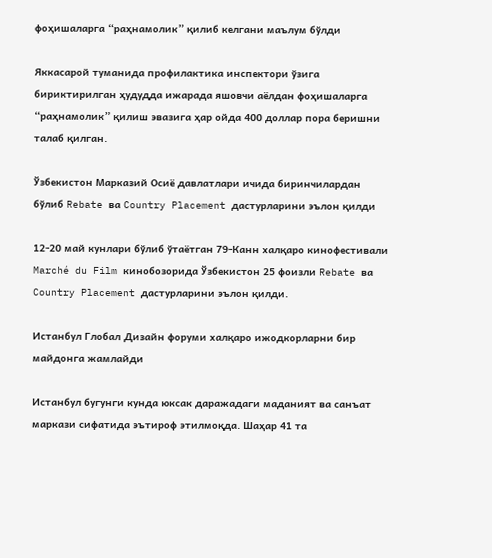фоҳишаларга “раҳнамолик” қилиб келгани маълум бўлди

Яккасарой туманида профилактика инспектори ўзига бириктирилган ҳудудда ижарада яшовчи аёлдан фоҳишаларга “раҳнамолик” қилиш эвазига ҳар ойда 400 доллар пора беришни талаб қилган.

Ўзбекистон Марказий Осиё давлатлари ичида биринчилардан бўлиб Rebate ва Country Placement дастурларини эълон қилди

12-20 май кунлари бўлиб ўтаётган 79-Канн халқаро кинофестивали Marché du Film кинобозорида Ўзбекистон 25 фоизли Rebate ва Country Placement дастурларини эълон қилди.

Истанбул Глобал Дизайн форуми халқаро ижодкорларни бир майдонга жамлайди

Истанбул бугунги кунда юксак даражадаги маданият ва санъат маркази сифатида эътироф этилмоқда. Шаҳар 41 та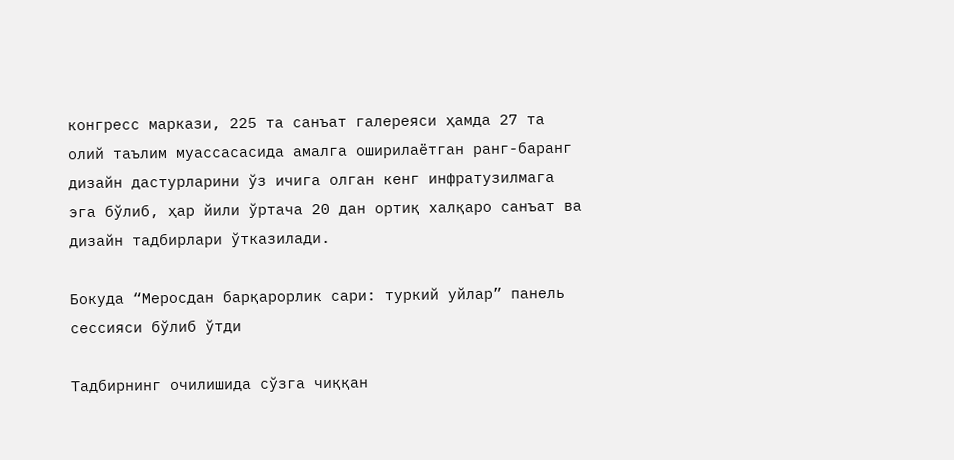конгресс маркази, 225 та санъат галереяси ҳамда 27 та олий таълим муассасасида амалга оширилаётган ранг-баранг дизайн дастурларини ўз ичига олган кенг инфратузилмага эга бўлиб, ҳар йили ўртача 20 дан ортиқ халқаро санъат ва дизайн тадбирлари ўтказилади.

Бокуда “Меросдан барқарорлик сари: туркий уйлар” панель сессияси бўлиб ўтди

Тадбирнинг очилишида сўзга чиққан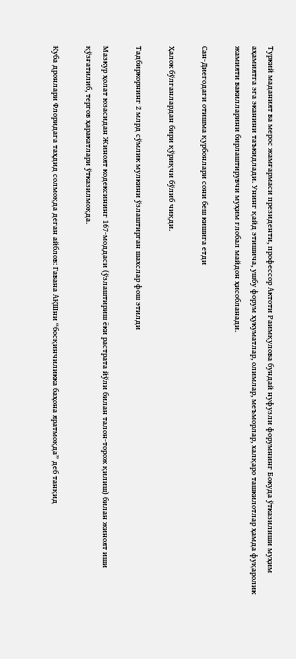Туркий маданият ва мерос жамғармаси президенти, профессор Актоти Раимқулова бундай нуфузли форумнинг Бокуда ўтказилиши муҳим аҳамиятга эга эканини таъкидлади. Унинг қайд этишича, ушбу форум ҳукуматлар, олимлар, меъморлар, халқаро ташкилотлар ҳамда фуқаролик жамияти вакилларини бирлаштирувчи муҳим глобал майдон ҳисобланади.

Сан-Диегодаги отишма қурбонлари сони беш кишига етди

Ҳалок бўлганлардан бири қўриқчи бўлиб чиқди.

Тадбиркорнинг 2 млрд сўмлик мулкини ўзлаштирган шахслар фош этилди

Мазкур ҳолат юзасидан Жиноят кодексининг 167-моддаси (ўзлаштириш ёки растрата йўли билан талон-торож қилиш) билан жиноят иши қўзғатилиб, тергов ҳаракатлари ўтказилмоқда.

Куба дронлари Флоридага таҳдид солмоқда деган айблов: Гавана АҚШни “босқинчиликка баҳона яратмоқда” деб танқид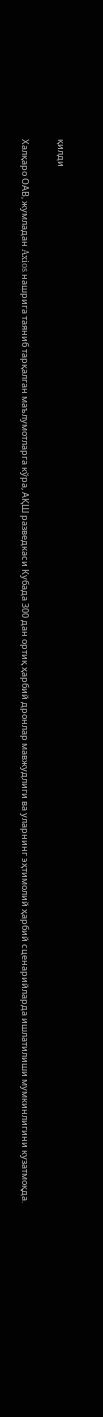қилди

Халқаро ОАВ, жумладан Axios нашрига таяниб тарқалган маълумотларга кўра, АҚШ разведкаси Кубада 300 дан ортиқ ҳарбий дронлар мавжудлиги ва уларнинг эҳтимолий ҳарбий сценарийларда ишлатилиши мумкинлигини кузатмоқда.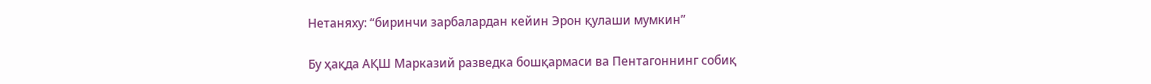Нетаняху: “биринчи зарбалардан кейин Эрон қулаши мумкин”

Бу ҳақда АҚШ Марказий разведка бошқармаси ва Пентагоннинг собиқ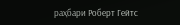раҳбари Роберт Гейтс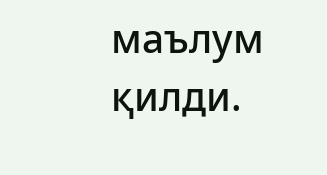маълум қилди.